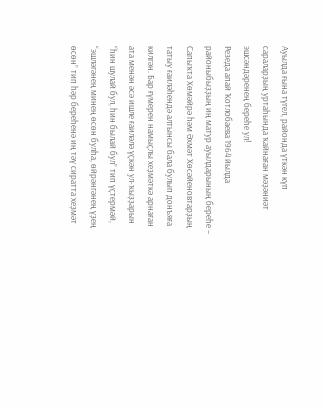Ауылда ғына түгел, районда үткән күп сараларҙың уртаһында ҡайнаған мәҙәниәт эшсәндәренең береһе ул!
Резеда апай Ҡотлобаева 1964 йылда районыбыҙҙың иң матур ауылдарының береһе – Сапыҡта Хөмәйрә һәм Әхмәт Хөсәйеновтарҙың татыу ғаиләһендә алтынсы бала булып донъяға килгән. Бар ғүмерен намыҫлы хеҙмәткә арнаған ата менән әсә ишле ғаиләлә үҫкән ул-ҡыҙҙарын “һин шулай бул, һин былай бул” тип үҫтермәй, “эшләгәнең минең өсөн булһа, өйрәнгәнең үҙең өсөн” тип һәр береһенә иң тәү сиратта хеҙмәт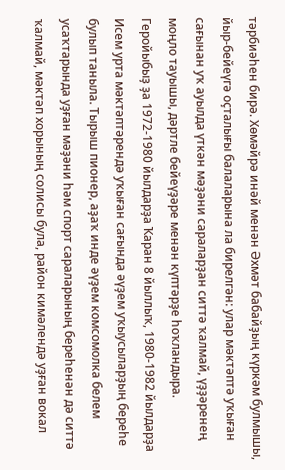тәрбиәһен бирә. Хөмәйрә инәй менән Әхмәт бабайҙың күркәм булмышы, йыр-бейеүгә оҫталығы балаларына ла бирелгән: улар мәктәптә уҡыған сағынан уҡ ауылда үткән мәҙәни сараларҙан ситтә ҡалмай, үҙҙәренең моңло тауышы, дәртле бейеүҙәре менән күптәрҙе һоҡландыра.
Геройыбыҙ ҙа 1972-1980 йылдарҙа Ҡаран 8 йыллыҡ, 1980-1982 йылдарҙа Исем урта мәктәптәрендә уҡыған сағында әүҙем уҡыусыларҙың береһе булып таныла. Тырыш пионер, аҙаҡ инде әүҙем комсомолка белем усаҡтарында уҙған мәҙәни һәм спорт сараларының береһенән дә ситтә ҡалмай, мәктәп хорының солисы була, район кимәлендә уҙған вокал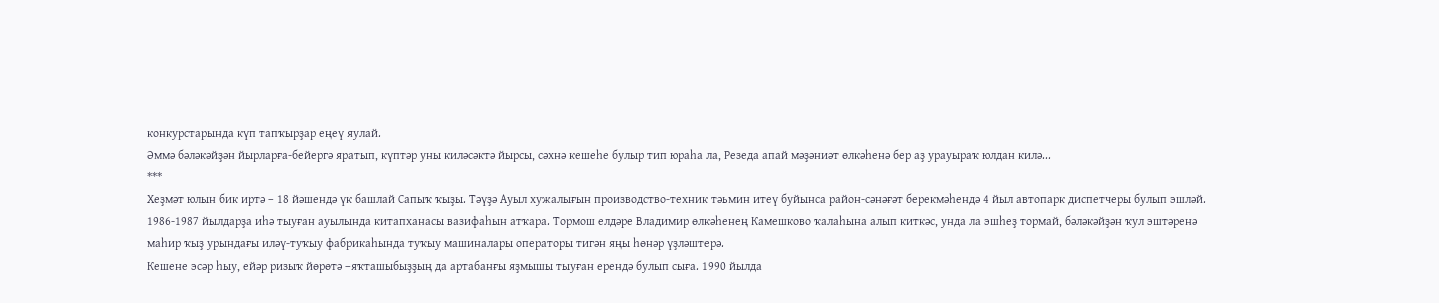конкурстарында күп тапҡырҙар еңеү яулай.
Әммә бәләкәйҙән йырларға-бейергә яратып, күптәр уны киләсәктә йырсы, сәхнә кешеһе булыр тип юраһа ла, Резеда апай мәҙәниәт өлкәһенә бер аҙ урауыраҡ юлдан килә...
***
Хеҙмәт юлын бик иртә – 18 йәшендә үк башлай Сапыҡ ҡыҙы. Тәүҙә Ауыл хужалығын производство-техник тәьмин итеү буйынса район-сәнәғәт берекмәһендә 4 йыл автопарк диспетчеры булып эшләй. 1986-1987 йылдарҙа иһә тыуған ауылында китапханасы вазифаһын атҡара. Тормош елдәре Владимир өлкәһенең Камешково ҡалаһына алып киткәс, унда ла эшһеҙ тормай, бәләкәйҙән ҡул эштәренә маһир ҡыҙ урындағы иләү-туҡыу фабрикаһында туҡыу машиналары операторы тигән яңы һөнәр үҙләштерә.
Кешене эсәр һыу, ейәр ризыҡ йөрөтә –яҡташыбыҙҙың да артабанғы яҙмышы тыуған ерендә булып сыға. 1990 йылда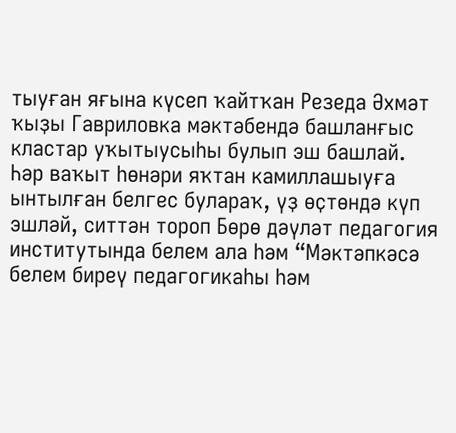тыуған яғына күсеп ҡайтҡан Резеда Әхмәт ҡыҙы Гавриловка мәктәбендә башланғыс кластар уҡытыусыһы булып эш башлай.
Һәр ваҡыт һөнәри яҡтан камиллашыуға ынтылған белгес булараҡ, үҙ өҫтөндә күп эшләй, ситтән тороп Бөрө дәүләт педагогия институтында белем ала һәм “Мәктәпкәсә белем биреү педагогикаһы һәм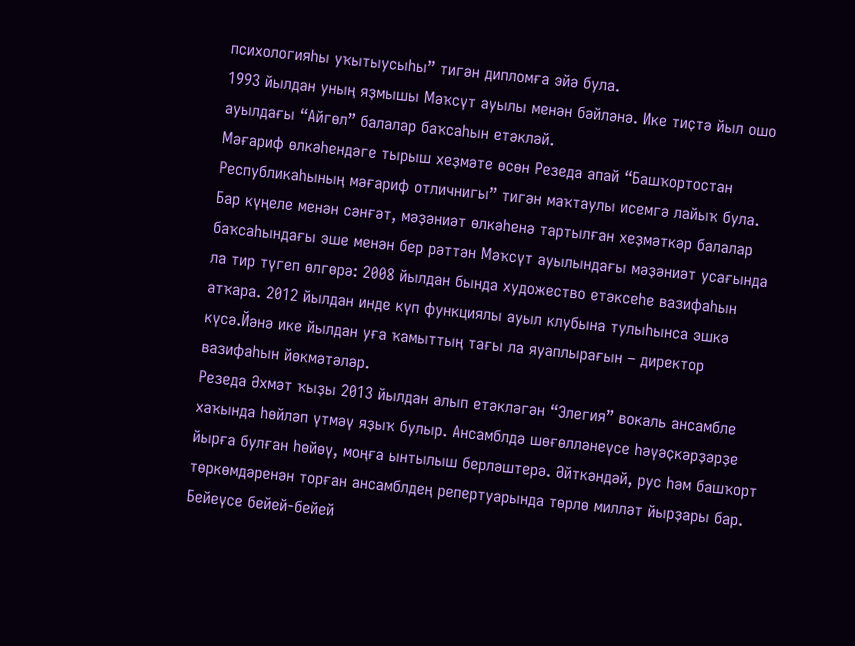психологияһы уҡытыусыһы” тигән дипломға эйә була.
1993 йылдан уның яҙмышы Мәҡсүт ауылы менән бәйләнә. Ике тиҫтә йыл ошо ауылдағы “Айгөл” балалар баҡсаһын етәкләй.
Мәғариф өлкәһендәге тырыш хеҙмәте өсөн Резеда апай “Башҡортостан Республикаһының мәғариф отличнигы” тигән маҡтаулы исемгә лайыҡ була.
Бар күңеле менән сәнғәт, мәҙәниәт өлкәһенә тартылған хеҙмәткәр балалар баҡсаһындағы эше менән бер рәттән Мәҡсүт ауылындағы мәҙәниәт усағында ла тир түгеп өлгөрә: 2008 йылдан бында художество етәксеһе вазифаһын атҡара. 2012 йылдан инде күп функциялы ауыл клубына тулыһынса эшкә күсә.Йәнә ике йылдан уға ҡамыттың тағы ла яуаплырағын – директор вазифаһын йөкмәтәләр.
Резеда Әхмәт ҡыҙы 2013 йылдан алып етәкләгән “Элегия” вокаль ансамбле хаҡында һөйләп үтмәү яҙыҡ булыр. Ансамблдә шөғөлләнеүсе һәүәҫкәрҙәрҙе йырға булған һөйөү, моңға ынтылыш берләштерә. Әйткәндәй, рус һәм башҡорт төркөмдәренән торған ансамблдең репертуарында төрлө милләт йырҙары бар. Бейеүсе бейей-бейей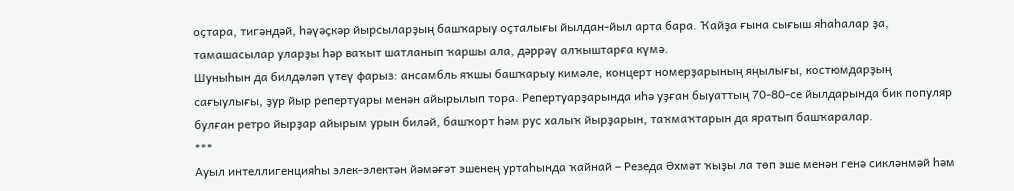оҫтара, тигәндәй, һәүәҫкәр йырсыларҙың башҡарыу оҫталығы йылдан-йыл арта бара. Ҡайҙа ғына сығыш яһаһалар ҙа, тамашасылар уларҙы һәр ваҡыт шатланып ҡаршы ала, дәррәү алҡыштарға күмә.
Шуныһын да билдәләп үтеү фарыз: ансамбль яҡшы башҡарыу кимәле, концерт номерҙарының яңылығы, костюмдарҙың сағыулығы, ҙур йыр репертуары менән айырылып тора. Репертуарҙарында иһә уҙған быуаттың 70-80-се йылдарында бик популяр булған ретро йырҙар айырым урын биләй, башҡорт һәм рус халыҡ йырҙарын, таҡмаҡтарын да яратып башҡаралар.
***
Ауыл интеллигенцияһы элек-электән йәмәғәт эшенең уртаһында ҡайнай – Резеда Әхмәт ҡыҙы ла төп эше менән генә сикләнмәй һәм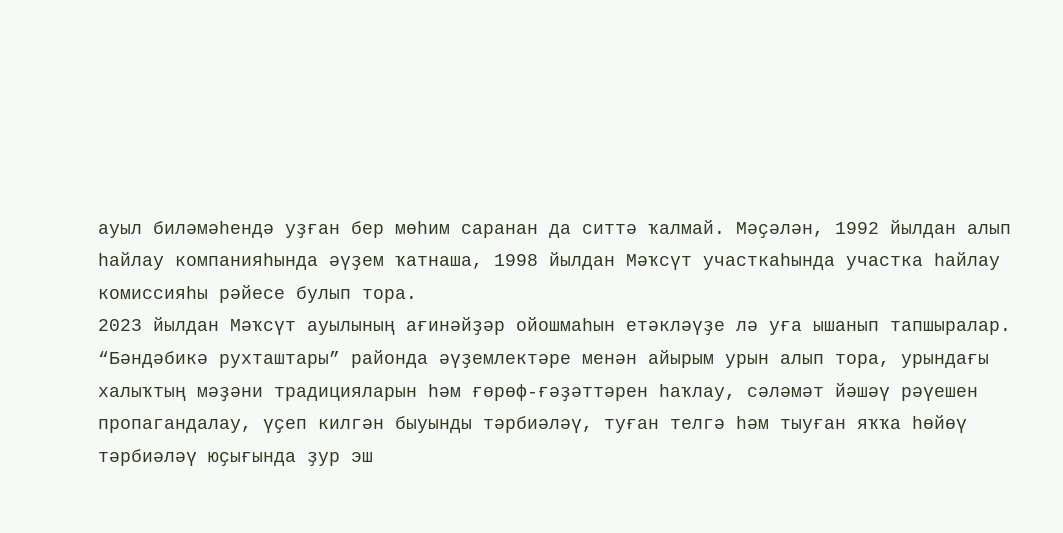ауыл биләмәһендә уҙған бер мөһим саранан да ситтә ҡалмай. Мәҫәлән, 1992 йылдан алып һайлау компанияһында әүҙем ҡатнаша, 1998 йылдан Мәҡсүт участкаһында участка һайлау комиссияһы рәйесе булып тора.
2023 йылдан Мәҡсүт ауылының ағинәйҙәр ойошмаһын етәкләүҙе лә уға ышанып тапшыралар. “Бәндәбикә рухташтары” районда әүҙемлектәре менән айырым урын алып тора, урындағы халыҡтың мәҙәни традицияларын һәм ғөрөф-ғәҙәттәрен һаҡлау, сәләмәт йәшәү рәүешен пропагандалау, үҫеп килгән быуынды тәрбиәләү, туған телгә һәм тыуған яҡҡа һөйөү тәрбиәләү юҫығында ҙур эш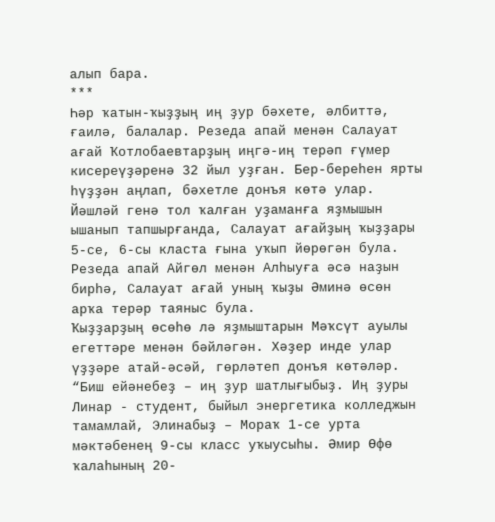алып бара.
***
Һәр ҡатын-ҡыҙҙың иң ҙур бәхете, әлбиттә, ғаилә, балалар. Резеда апай менән Салауат ағай Ҡотлобаевтарҙың иңгә-иң терәп ғүмер кисереүҙәренә 32 йыл уҙған. Бер-береһен ярты һүҙҙән аңлап, бәхетле донъя көтә улар.
Йәшләй генә тол ҡалған уҙаманға яҙмышын ышанып тапшырғанда, Салауат ағайҙың ҡыҙҙары 5-се, 6-сы класта ғына уҡып йөрөгән була. Резеда апай Айгөл менән Алһыуға әсә наҙын бирһә, Салауат ағай уның ҡыҙы Әминә өсөн арҡа терәр таяныс була.
Ҡыҙҙарҙың өсөһө лә яҙмыштарын Мәҡсүт ауылы егеттәре менән бәйләгән. Хәҙер инде улар үҙҙәре атай-әсәй, гөрләтеп донъя көтәләр. “Биш ейәнебеҙ – иң ҙур шатлығыбыҙ. Иң ҙуры Линар - студент, быйыл энергетика колледжын тамамлай, Элинабыҙ – Мораҡ 1-се урта мәктәбенең 9-сы класс уҡыусыһы. Әмир Өфө ҡалаһының 20-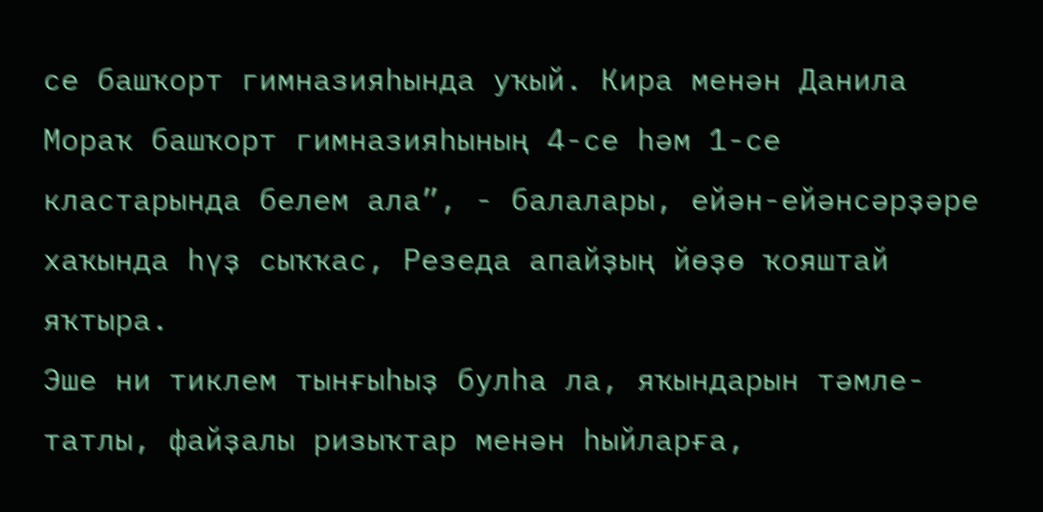се башҡорт гимназияһында уҡый. Кира менән Данила Мораҡ башҡорт гимназияһының 4-се һәм 1-се кластарында белем ала”, - балалары, ейән-ейәнсәрҙәре хаҡында һүҙ сыҡҡас, Резеда апайҙың йөҙө ҡояштай яҡтыра.
Эше ни тиклем тынғыһыҙ булһа ла, яҡындарын тәмле-татлы, файҙалы ризыҡтар менән һыйларға,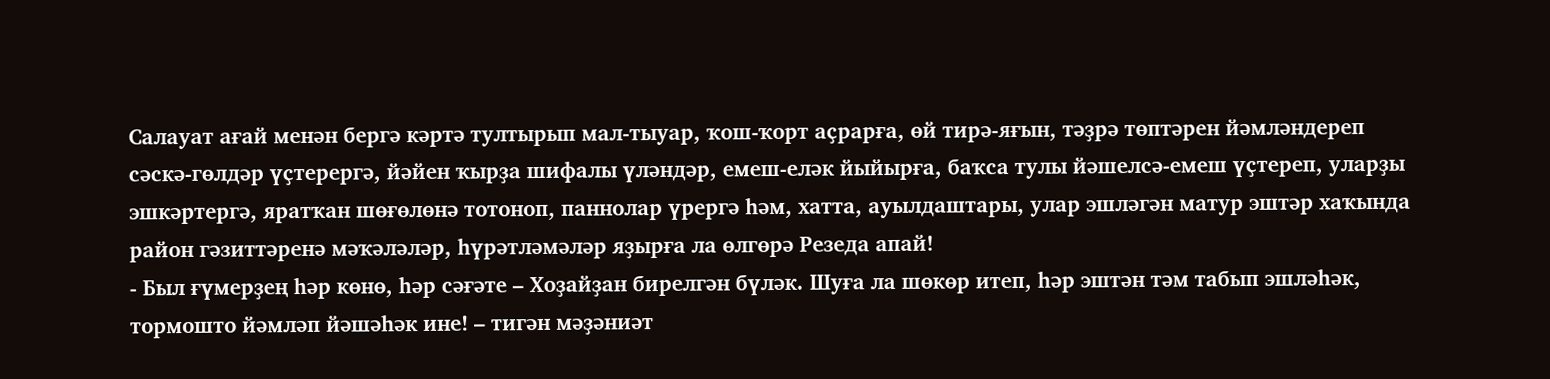Салауат ағай менән бергә кәртә тултырып мал-тыуар, ҡош-ҡорт аҫрарға, өй тирә-яғын, тәҙрә төптәрен йәмләндереп сәскә-гөлдәр үҫтерергә, йәйен ҡырҙа шифалы үләндәр, емеш-еләк йыйырға, баҡса тулы йәшелсә-емеш үҫтереп, уларҙы эшкәртергә, яратҡан шөғөлөнә тотоноп, паннолар үрергә һәм, хатта, ауылдаштары, улар эшләгән матур эштәр хаҡында район гәзиттәренә мәҡәләләр, һүрәтләмәләр яҙырға ла өлгөрә Резеда апай!
- Был ғүмерҙең һәр көнө, һәр сәғәте – Хоҙайҙан бирелгән бүләк. Шуға ла шөкөр итеп, һәр эштән тәм табып эшләһәк, тормошто йәмләп йәшәһәк ине! – тигән мәҙәниәт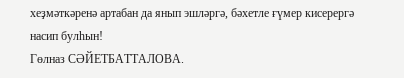хеҙмәткәренә артабан да янып эшләргә, бәхетле ғүмер кисерергә насип булһын!
Гөлназ СӘЙЕТБАТТАЛОВА.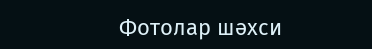Фотолар шәхси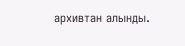архивтан алынды.